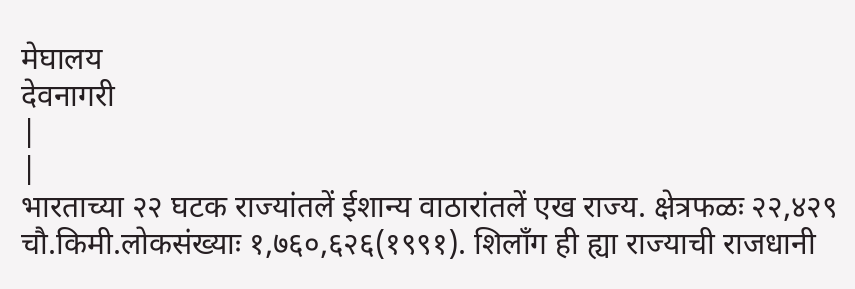मेघालय
देवनागरी
|
|
भारताच्या २२ घटक राज्यांतलें ईशान्य वाठारांतलें एख राज्य. क्षेत्रफळः २२,४२९ चौ.किमी.लोकसंख्याः १,७६०,६२६(१९९१). शिलाँग ही ह्या राज्याची राजधानी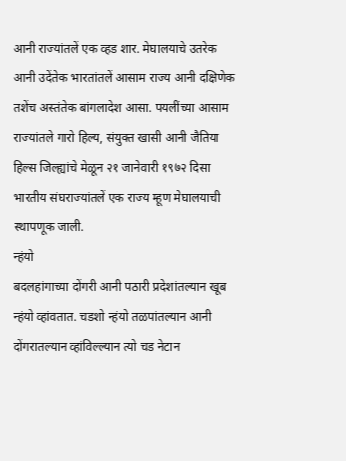आनी राज्यांतलें एक व्हड शार. मेघालयाचे उतरेक आनी उदेंतेक भारतांतलें आसाम राज्य आनी दक्षिणेक तशेंच अस्तंतेक बांगलादेश आसा. पयलींच्या आसाम राज्यांतले गारो हिल्य, संयुक्त खासी आनी जैतिया हिल्स जिल्ह्यांचे मेळून २१ जानेवारी १९७२ दिसा भारतीय संघराज्यांतलें एक राज्य म्हूण मेघालयाची स्थापणूक जाली.
न्हंयो
बदलहांगाच्या दोंगरी आनी पठारी प्रदेशांतल्यान खूब न्हंयो व्हांवतात. चडशो न्हंयो तळपांतल्यान आनी दोंगरातल्यान व्हांविल्ल्यान त्यो चड नेटान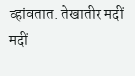व्हांवतात. तेखातीर मदीं मदीं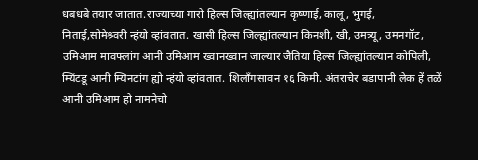धबधबे तयार जातात.राज्याच्या गारो हिल्स जिल्ह्यांतल्यान कृष्णाई, कालू, भुगई, निताई,सोमेश्र्वरी न्हंयो व्हांवतात. खासी हिल्स जिल्ह्यांतल्यान किनशी, खी, उमत्र्यू, उमनगॉट, उमिआम मावफ्लांग आनी उमिआम ख्वानख्वान जाल्यार जैतिया हिल्स जिल्ह्यांतल्यान कोपिली, म्यिंटडू आनी म्यिनटांग ह्यो न्हंयो व्हांवतात. शिलाँगसावन १६ किमी. अंतराचेर बडापानी लेक हें तळें आनी उमिआम हो नामनेचो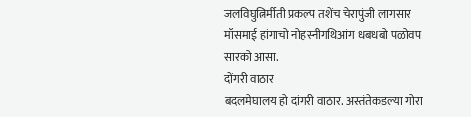जलविघुत्निर्मीती प्रकल्प तशेंच चेरापुंजी लागसार मॉसमाई हांगाचो नोहस्नीगथिआंग धबधबो पळोवप सारको आसा.
दोंगरी वाठार
बदलमेघालय हो दांगरी वाठार. अस्तंतेकडल्या गोरा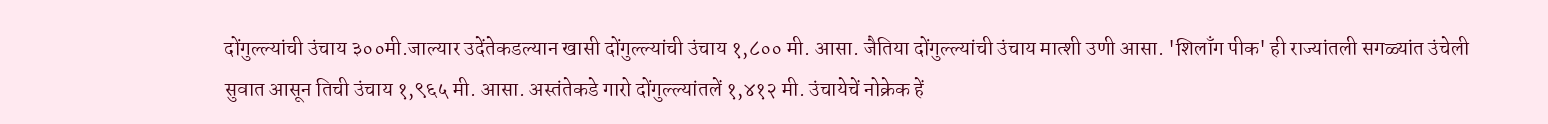दोंगुल्ल्यांची उंचाय ३००मी.जाल्यार उदेंतेकडल्यान खासी दोंगुल्ल्यांची उंचाय १,८०० मी. आसा. जैतिया दोंगुल्ल्यांची उंचाय मात्शी उणी आसा. 'शिलाँग पीक' ही राज्यांतली सगळ्यांत उंचेली सुवात आसून तिची उंचाय १,९६५ मी. आसा. अस्तंतेकडे गारो दोंगुल्ल्यांतलें १,४१२ मी. उंचायेचें नोक्रेक हें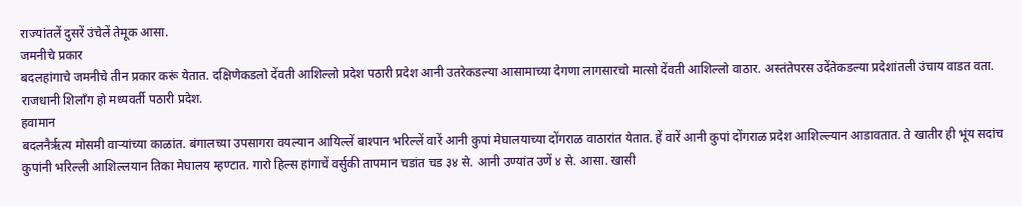राज्यांतलें दुसरें उंचेलें तेमूक आसा.
जमनीचे प्रकार
बदलहांगाचे जमनीचे तीन प्रकार करूं येतात. दक्षिणेकडलो देंवती आशिल्लो प्रदेश पठारी प्रदेश आनी उतरेकडल्या आसामाच्या देगणा लागसारचो मात्सो देंवती आशिल्लो वाठार. अस्तंतेपरस उदेंतेकडल्या प्रदेशांतली उंचाय वाडत वता. राजधानी शिलाँग हो मध्यवर्ती पठारी प्रदेश.
हवामान
बदलनैर्ऋत्य मोसमी वाऱ्यांच्या काळांत. बंगालच्या उपसागरा वयल्यान आयिल्लें बाश्पान भरिल्लें वारें आनी कुपां मेघालयाच्या दोंगराळ वाठारांत येतात. हें वारें आनी कुपां दोंगराळ प्रदेश आशिल्ल्यान आडावतात. ते खातीर ही भूंय सदांच कुपांनी भरिल्ली आशिल्लयान तिका मेघालय म्हण्टात. गारो हिल्स हांगाचें वर्सुकी तापमान चडांत चड ३४ से. आनी उण्यांत उणें ४ से. आसा. खासी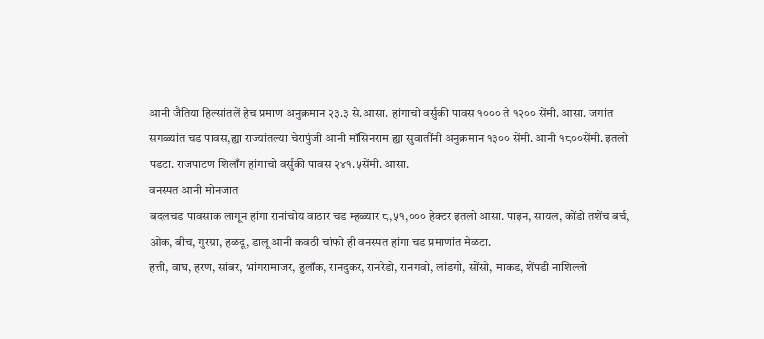आनी जैतिया हिल्सांतलें हेच प्रमाण अनुक्रमान २३.३ से.आसा. हांगाचो वर्सुकी पावस १००० ते १२०० सेंमी. आसा. जगांत सगळ्यांत चड पावस,ह्या राज्यांतल्या चेरापुंजी आनी मॉसिनराम ह्या सुवातींनी अनुक्रमान १३०० सेंमी. आनी १८००सेंमी. इतलो पडटा. राजपाटण शिलाँग हांगाचो वर्सुकी पावस २४१.५सेंमी. आसा.
वनस्पत आनी मोनजात
बदलचड पावसाक लागून हांगा रानांचोय वाठार चड म्हळ्यार ८,५१,००० हेक्टर इतलो आसा. पाइन, सायल, कोंडो तशेंच बर्च, ओक, बीच, गुरग्रा, हळदू, डालू आनी कवठी चांफो ही वनस्पत हांगा चड प्रमाणांत मेळटा.
हत्ती, वाघ, हरण, सांबर, भांगरामाजर, हुलॉक, रानदुकर, रानरेडो, रानगवो, लांडगो, सोंसो, माकड, शेंपडी नाशिल्लो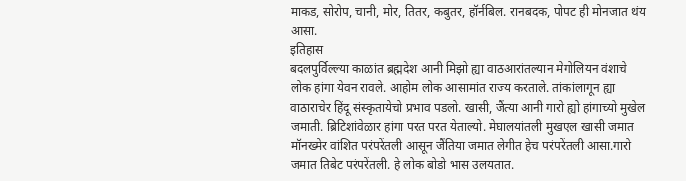माकड, सोरोप, चानी, मोर, तितर, कबुतर, हॉर्नबिल. रानबदक, पोपट ही मोनजात थंय आसा.
इतिहास
बदलपुर्विल्ल्या काळांत ब्रह्मदेश आनी मिझो ह्या वाठआरांतल्यान मेगोलियन वंशाचे लोक हांगा येवन रावले. आहोम लोक आसामांत राज्य करताले. तांकांलागून ह्या वाठाराचेर हिंदू संस्कृतायेचो प्रभाव पडलो. खासी, जैंत्या आनी गारो ह्यो हांगाच्यो मुखेल जमाती. ब्रिटिशांवेळार हांगा परत परत येताल्यो. मेघालयांतली मुखएल खासी जमात मॉनख्मेर वांशित परंपरेंतली आसून जैंतिया जमात लेगीत हेच परंपरेंतली आसा.गारो जमात तिबेट परंपरेंतली. हे लोक बोडो भास उलयतात.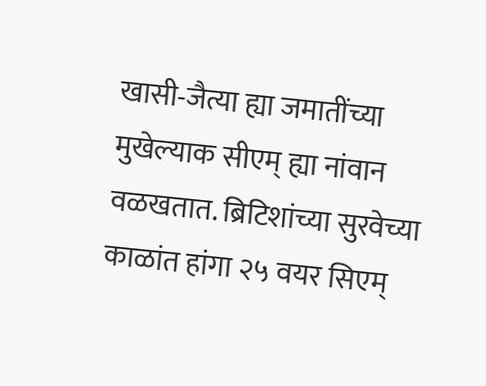खासी-जैत्या ह्या जमातींच्या मुखेल्याक सीएम् ह्या नांवान वळखतात. ब्रिटिशांच्या सुरवेच्या काळांत हांगा २५ वयर सिएम्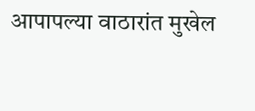आपापल्या वाठारांत मुखेल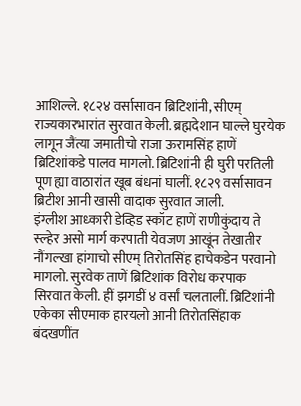आशिल्ले. १८२४ वर्सासावन ब्रिटिशांनी, सीएम् राज्यकारभारांत सुरवात केली. ब्रह्मदेशान घाल्ले घुरयेक लागून जैंत्या जमातीचो राजा ऊरामसिंह हाणें ब्रिटिशांकडे पालव मागलो. ब्रिटिशांनी ही घुरी परतिली पूण ह्या वाठारांत खूब बंधनां घालीं. १८२९ वर्सासावन ब्रिटीश आनी खासी वादाक सुरवात जाली.
इंग्लीश आध्कारी डेव्हिड स्कॉट हाणें राणीकुंदाय ते स्ल्हेर असो मार्ग करपाती येवजण आखूंन तेखातीर नौंगल्खा हांगाचो सीएम् तिरोतसिंह हाचेकडेन परवानो मागलो. सुरवेक ताणें ब्रिटिशांक विरोध करपाक सिरवात केली. हीं झगडीं ४ वर्सां चलतालीं. ब्रिटिशांनी एकेका सीएमाक हारयलो आनी तिरोतसिंहाक बंदखणींत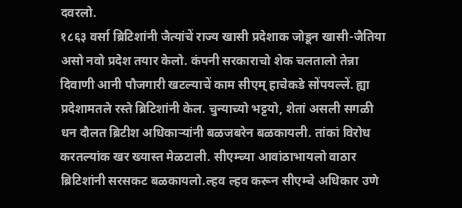दवरलो.
१८६३ वर्सा ब्रिटिशांनी जैत्यांचें राज्य खासी प्रदेशाक जोडून खासी-जैतिया असो नवो प्रदेश तयार केलो. कंपनी सरकाराचो शेक चलतालो तेन्ना दिवाणी आनी पौजगारी खटल्याचें काम सीएम् हाचेकडे सोंपयल्लें. ह्या प्रदेशामतले रस्ते ब्रिटिशांनी केल. चुन्याच्यो भट्टयो, शेतां असली सगळी धन दौलत ब्रिटीश अधिकाऱ्यांनी बळजबरेन बळकायली. तांकां विरोध करतल्यांक खर ख्यास्त मेळटाली. सीएम्च्या आवांठाभायलो वाठार ब्रिटिशांनी सरसकट बळकायलो.ल्हव ल्हव करून सीएम्चे अधिकार उणे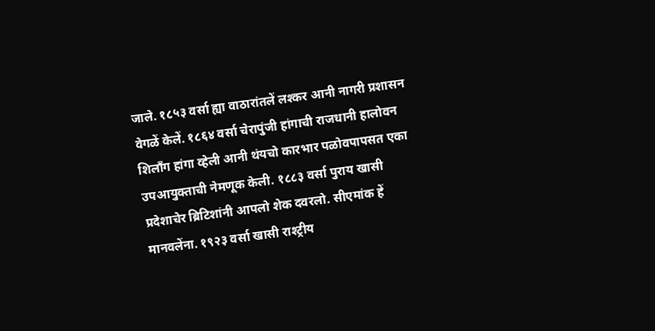जाले. १८५३ वर्सा ह्या वाठारांतलें लश्कर आनी नागरी प्रशासन वेगळें केलें. १८६४ वर्सा चेरापुंजी हांगाची राजधानी हालोवन शिलाँग हांगा व्हेली आनी थंयचो कारभार पळोवपापसत एका उपआयुक्ताची नेमणूक केली. १८८३ वर्सा पुराय खासी प्रदेशाचेर ब्रिटिशांनी आपलो शेक दवरलो. सीएमांक हें मानवलेंना. १९२३ वर्सा खासी राश्ट्रीय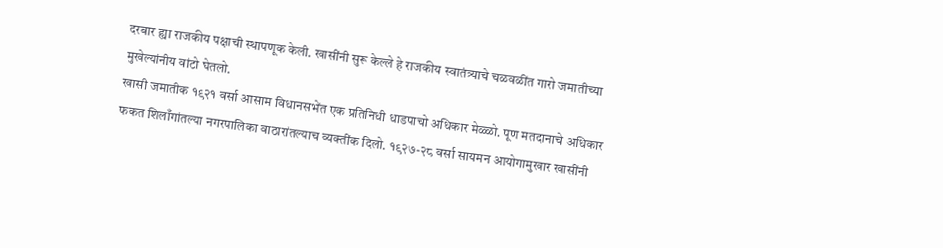दरबार ह्या राजकीय पक्षाची स्थापणूक केली. खासींनी सुरू केल्ले हे राजकीय स्वातंत्र्याचे चळवळींत गारो जमातीच्या मुखेल्यांनीय वांटो घेतलो.
खासी जमातीक १९२१ वर्सा आसाम विधानसभेंत एक प्रतिनिधी धाडपाचो अधिकार मेळ्ळो. पूण मतदानाचे अधिकार फकत शिलाँगांतल्या नगरपालिका वाठारांतल्याच व्यक्तींक दिलो. १९२७-२८ वर्सा सायमन आयोगामुखार खासींनी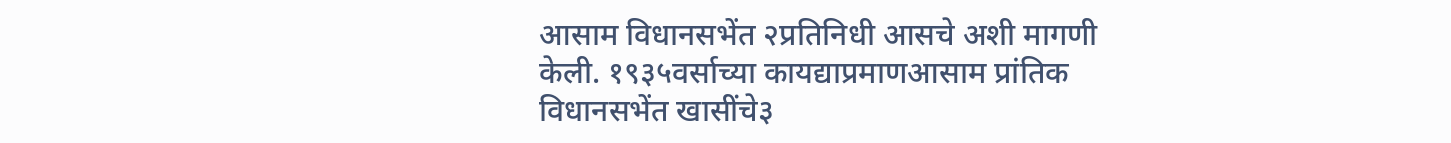आसाम विधानसभेंत २प्रतिनिधी आसचे अशी मागणी केली. १९३५वर्साच्या कायद्याप्रमाणआसाम प्रांतिक विधानसभेंत खासींचे३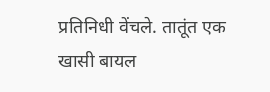प्रतिनिधी वेंचले. तातूंत एक खासी बायल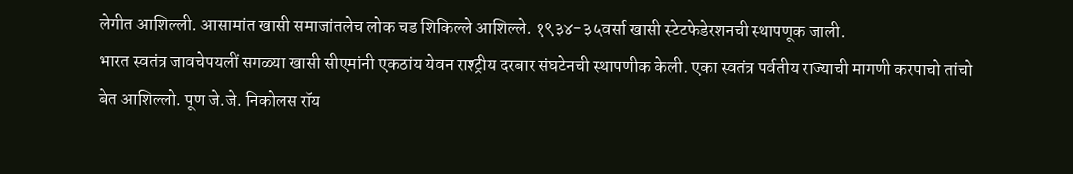लेगीत आशिल्ली. आसामांत खासी समाजांतलेच लोक चड शिकिल्ले आशिल्ले. १९३४-३५वर्सा खासी स्टेटफेडेरशनची स्थापणूक जाली.
भारत स्वतंत्र जावचेपयलीं सगळ्या खासी सीएमांनी एकठांय येवन राश्ट्रीय दरबार संघटेनची स्थापणीक केली. एका स्वतंत्र पर्वतीय राज्याची मागणी करपाचो तांचो बेत आशिल्लो. पूण जे.जे. निकोलस रॉय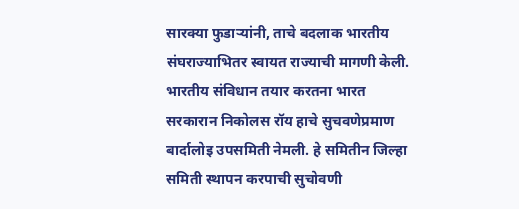सारक्या फुडाऱ्यांनी, ताचे बदलाक भारतीय संघराज्याभितर स्वायत राज्याची मागणी केली. भारतीय संविधान तयार करतना भारत सरकारान निकोलस रॉय हाचे सुचवणेप्रमाण बार्दालोइ उपसमिती नेमली. हे समितीन जिल्हा समिती स्थापन करपाची सुचोवणी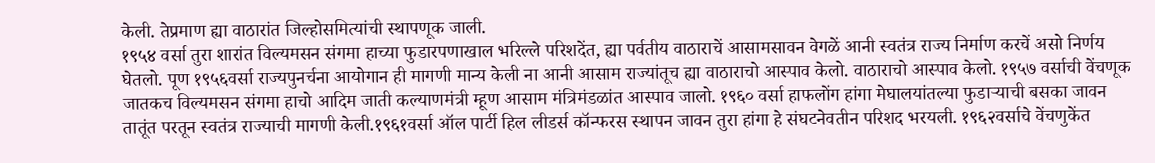केली. तेप्रमाण ह्या वाठारांत जिल्होसमित्यांची स्थापणूक जाली.
१९५४ वर्सा तुरा शारांत विल्यमसन संगमा हाच्या फुडारपणाखाल भरिल्ले परिशदेंत, ह्या पर्वतीय वाठाराचें आसामसावन वेगळें आनी स्वतंत्र राज्य निर्माण करचें असो निर्णय घेतलो. पूण १९५६वर्सा राज्यपुनर्चना आयोगान ही मागणी मान्य केली ना आनी आसाम राज्यांतूच ह्या वाठाराचो आस्पाव केलो. वाठाराचो आस्पाव केलो. १९५७ वर्साची वेंचणूक जातकच विल्यमसन संगमा हाचो आदिम जाती कल्याणमंत्री म्हूण आसाम मंत्रिमंडळांत आस्पाव जालो. १९६० वर्सा हाफलोंग हांगा मेघालयांतल्या फुडाऱ्याची बसका जावन तातूंत परतून स्वतंत्र राज्याची मागणी केली.१९६१वर्सा ऑल पार्टी हिल लीडर्स कॉन्फरस स्थापन जावन तुरा हांगा हे संघटनेवतीन परिशद भरयली. १९६२वर्साचे वेंचणुकेंत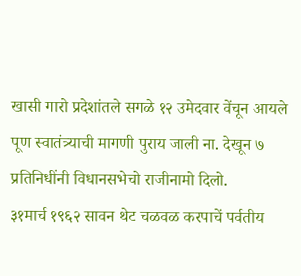खासी गारो प्रदेशांतले सगळे १२ उमेदवार वेंचून आयले पूण स्वातंत्र्याची मागणी पुराय जाली ना. देखून ७ प्रतिनिधींनी विधानसभेचो राजीनामो दिलो.
३१मार्च १९६२ सावन थेट चळवळ करपाचें पर्वतीय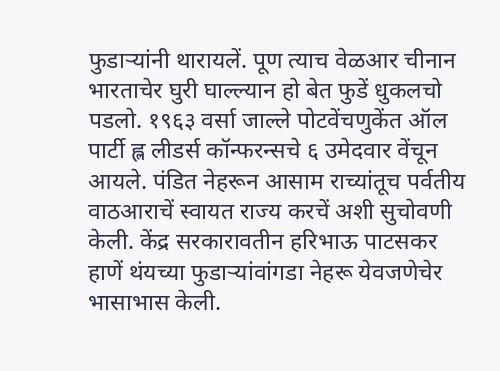फुडाऱ्यांनी थारायलें. पूण त्याच वेळआर चीनान भारताचेर घुरी घाल्ल्यान हो बेत फुडें धुकलचो पडलो. १९६३ वर्सा जाल्ले पोटवेंचणुकेंत ऑल पार्टी ह्ल लीडर्स कॉन्फरन्सचे ६ उमेदवार वेंचून आयले. पंडित नेहरून आसाम राच्यांतूच पर्वतीय वाठआराचें स्वायत राज्य करचें अशी सुचोवणी केली. केंद्र सरकारावतीन हरिभाऊ पाटसकर हाणें थंयच्या फुडाऱ्यांवांगडा नेहरू येवजणेचेर भासाभास केली.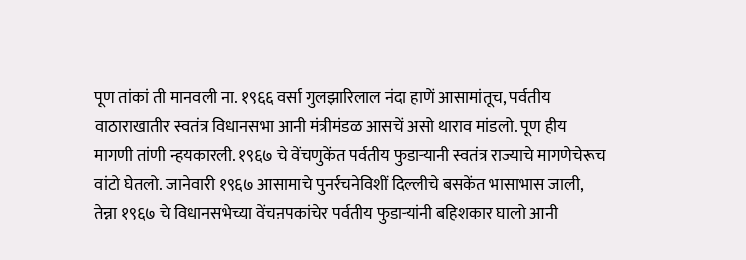पूण तांकां ती मानवली ना. १९६६ वर्सा गुलझारिलाल नंदा हाणें आसामांतूच, पर्वतीय वाठाराखातीर स्वतंत्र विधानसभा आनी मंत्रीमंडळ आसचें असो थाराव मांडलो. पूण हीय मागणी तांणी न्हयकारली. १९६७ चे वेंचणुकेंत पर्वतीय फुडाऱ्यानी स्वतंत्र राज्याचे मागणेचेरूच वांटो घेतलो. जानेवारी १९६७ आसामाचे पुनर्रचनेविशीं दिल्लीचे बसकेंत भासाभास जाली, तेन्ना १९६७ चे विधानसभेच्या वेंचऩपकांचेर पर्वतीय फुडाऱ्यांनी बहिशकार घालो आनी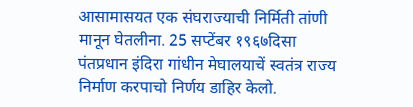आसामासयत एक संघराज्याची निर्मिती तांणी मानून घेतलीना. 25 सप्टेंबर १९६७दिसा पंतप्रधान इंदिरा गांधीन मेघालयाचें स्वतंत्र राज्य निर्माण करपाचो निर्णय डाहिर केलो.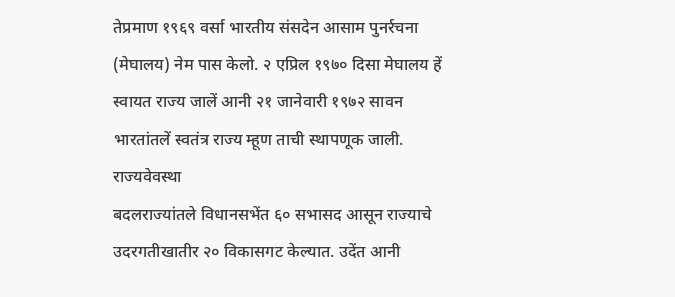तेप्रमाण १९६९ वर्सा भारतीय संसदेन आसाम पुनर्रचना (मेघालय) नेम पास केलो. २ एप्रिल १९७० दिसा मेघालय हें स्वायत राज्य जालें आनी २१ जानेवारी १९७२ सावन भारतांतलें स्वतंत्र राज्य म्हूण ताची स्थापणूक जाली.
राज्यवेवस्था
बदलराज्यांतले विधानसभेंत ६० सभासद आसून राज्याचे उदरगतीखातीर २० विकासगट केल्यात. उदेंत आनी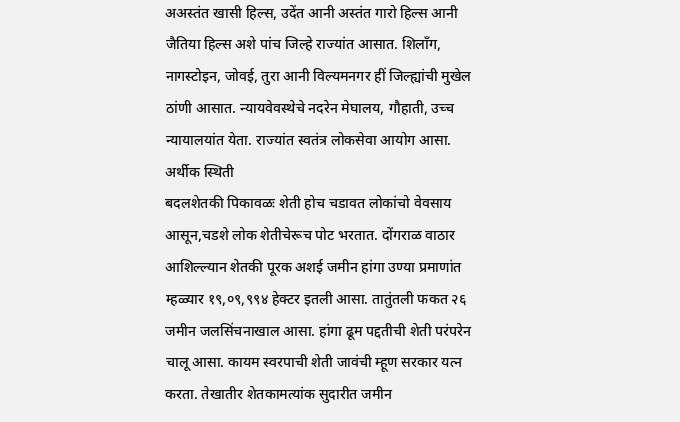अअस्तंत खासी हिल्स, उदेंत आनी अस्तंत गारो हिल्स आनी जैतिया हिल्स अशे पांच जिल्हे राज्यांत आसात. शिलाँग, नागस्टोइन, जोवई, तुरा आनी विल्यमनगर हीं जिल्ह्यांची मुखेल ठांणी आसात. न्यायवेवस्थेचे नदरेन मेघालय, गौहाती, उच्च न्यायालयांत येता. राज्यांत स्वतंत्र लोकसेवा आयोग आसा.
अर्थीक स्थिती
बदलशेतकी पिकावळः शेती होच चडावत लोकांचो वेवसाय आसून,चडशे लोक शेतीचेरूच पोट भरतात. दोंगराळ वाठार आशिल्ल्यान शेतकी पूरक अशई जमीन हांगा उण्या प्रमाणांत म्हळ्यार १९,०९,९९४ हेक्टर इतली आसा. तातुंतली फकत २६ जमीन जलसिंचनाखाल आसा. हांगा ढूम पद्दतीची शेती परंपरेन चालू आसा. कायम स्वरपाची शेती जावंची म्हूण सरकार यत्न करता. तेखातीर शेतकामत्यांक सुदारीत जमीन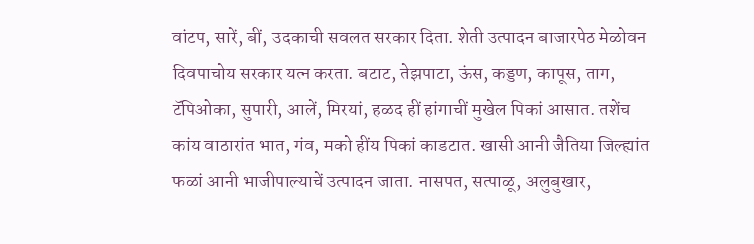वांटप, सारें, बीं, उदकाची सवलत सरकार दिता. शेती उत्पादन बाजारपेठ मेळोवन दिवपाचोय सरकार यत्न करता. बटाट, तेझपाटा, ऊंस, कड्डण, कापूस, ताग, टॅपिओका, सुपारी, आलें, मिरयां, हळद हीं हांगाचीं मुखेल पिकां आसात. तशेंच कांय वाठारांत भात, गंव, मको हींय पिकां काडटात. खासी आनी जैतिया जिल्ह्यांत फळां आनी भाजीपाल्याचें उत्पादन जाता. नासपत, सत्पाळू, अलुबुखार,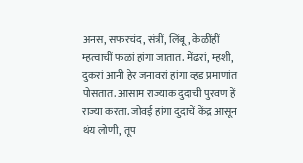अनस, सफरचंद, संत्रीं, लिंबू, केळींहीं म्हत्वाचीं फळां हांगा जातात. मेंढरां, म्हशी, दुकरां आनी हेर जनावरां हांगा व्हड प्रमाणांत पोसतात. आसाम राज्याक दुदाची पुरवण हें राज्या करता. जोवई हांगा दुदाचें केंद्र आसून थंय लोणी, तूप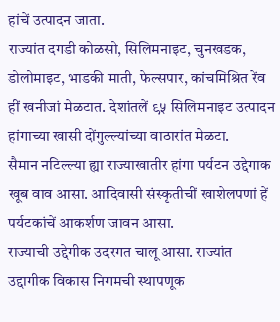हांचें उत्पादन जाता.
राज्यांत दगडी कोळसो, सिलिमनाइट, चुनखडक, डोलोमाइट, भाडकी माती, फेल्सपार, कांचमिश्रित रेंव हीं खनीजां मेळटात. देशांतलें ९५ सिलिमनाइट उत्पादन हांगाच्या खासी दोंगुल्ल्यांच्या वाठारांत मेळटा.
सैमान नटिल्ल्या ह्या राज्याखातीर हांगा पर्यटन उद्देगाक खूब वाव आसा. आदिवासी संस्कृतीचीं खाशेलपणां हें पर्यटकांचें आकर्शण जावन आसा.
राज्याची उद्देगीक उदरगत चालू आसा. राज्यांत उद्दागीक विकास निगमची स्थापणूक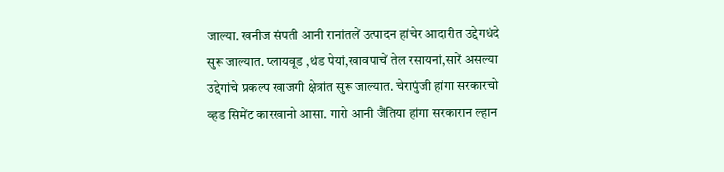जाल्या. खनीज संपती आनी रानांतलें उत्पादन हांचेर आदारीत उद्देगधंदे सुरू जाल्यात. प्लायवूड ,थंड पेयां,खावपाचें तेल रसायनां,सारें असल्या उद्देगांचे प्रकल्प खाजगी क्षेत्रांत सुरू जाल्यात. चेरापुंजी हांगा सरकारचो व्हड सिमेंट कारखानो आसा. गारो आनी जैंतिया हांगा सरकारान ल्हान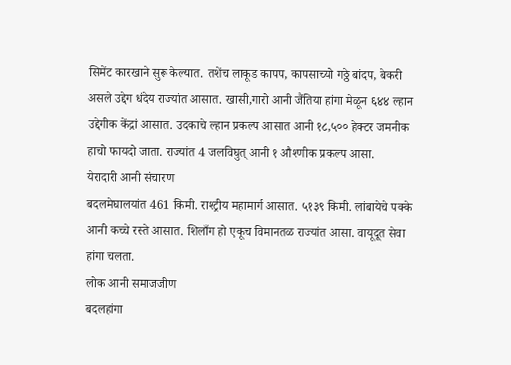सिमेंट कारखाने सुरू केल्यात. तशेंच लाकूड कापप, कापसाच्यो गठ्ठे बांदप, बेकरी असले उद्देग धंदेय राज्यांत आसात. खासी,गारो आनी जैंतिया हांगा मेळून ६४४ ल्हान उद्देगीक केंद्रां आसात. उदकाचे ल्हान प्रकल्प आसात आनी १८,५०० हेक्टर जमनीक हाचो फायदो जाता. राज्यांत 4 जलविघुत् आनी १ औश्णीक प्रकल्प आसा.
येरादारी आनी संचारण
बदलमेघालयांत 461 किमी. राश्ट्रीय महामार्ग आसात. ५१३९ किमी. लांबायेचे पक्के आनी कच्चे रस्ते आसात. शिलाँग हो एकूच विमानतळ राज्यांत आसा. वायूदूत सेवा हांगा चलता.
लोक आनी समाजजीण
बदलहांगा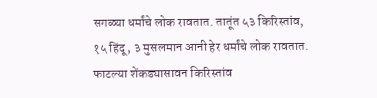सगळ्या धर्मांचे लोक रावतात. तातूंत ५३ किरिस्तांव, १५ हिंदू, ३ मुसलमान आनी हेर धर्मांचे लोक रावतात. फाटल्या शेंकड्यासावन किरिस्तांव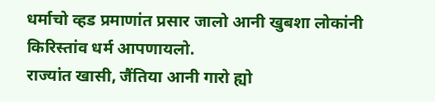धर्माचो व्हड प्रमाणांत प्रसार जालो आनी खुबशा लोकांनी किरिस्तांव धर्म आपणायलो.
राज्यांत खासी, जैंतिया आनी गारो ह्यो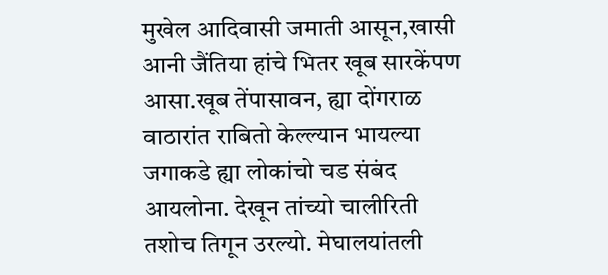मुखेल आदिवासी जमाती आसून,खासी आनी जैंतिया हांचे भितर खूब सारकेंपण आसा.खूब तेंपासावन, ह्या दोंगराळ वाठारांत राबितो केल्ल्यान भायल्या जगाकडे ह्या लोकांचो चड संबंद आयलोना. देखून तांच्यो चालीरिती तशोच तिगून उरल्यो. मेघालयांतली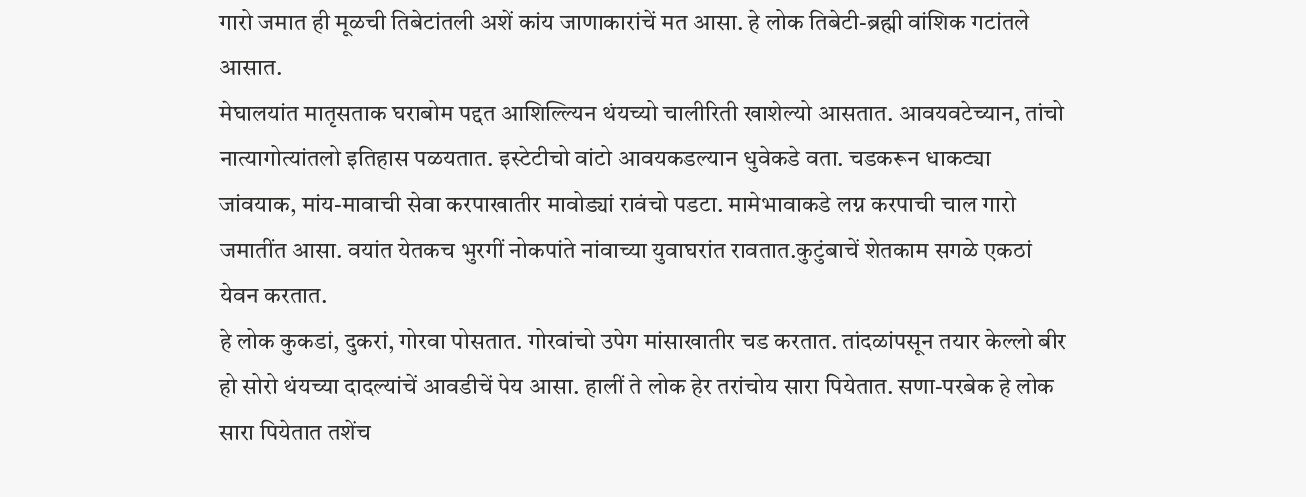गारो जमात ही मूळची तिबेटांतली अशें कांय जाणाकारांचें मत आसा. हे लोक तिबेटी-ब्रह्मी वांशिक गटांतले आसात.
मेघालयांत मातृसताक घराबोम पद्दत आशिल्ल्यिन थंयच्यो चालीरिती खाशेल्यो आसतात. आवयवटेच्यान, तांचो नात्यागोत्यांतलो इतिहास पळयतात. इस्टेटीचो वांटो आवयकडल्यान धुवेकडे वता. चडकरून धाकट्या जांवयाक, मांय-मावाची सेवा करपाखातीर मावोड्यां रावंचो पडटा. मामेभावाकडे लग्न करपाची चाल गारो जमातींत आसा. वयांत येतकच भुरगीं नोकपांते नांवाच्या युवाघरांत रावतात.कुटुंबाचें शेतकाम सगळे एकठां येवन करतात.
हे लोक कुकडां, दुकरां, गोरवा पोसतात. गोरवांचो उपेग मांसाखातीर चड करतात. तांदळांपसून तयार केल्लो बीर हो सोरो थंयच्या दादल्यांचें आवडीचें पेय आसा. हालीं ते लोक हेर तरांचोय सारा पियेतात. सणा-परबेक हे लोक सारा पियेतात तशेंच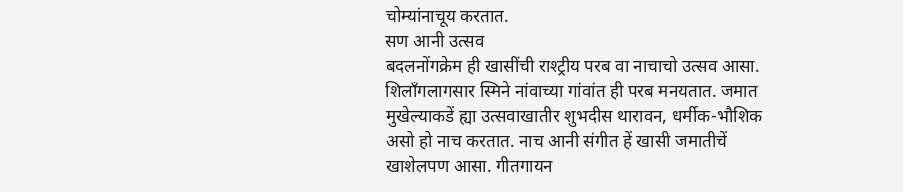चोम्यांनाचूय करतात.
सण आनी उत्सव
बदलनोंगक्रेम ही खासींची राश्ट्रीय परब वा नाचाचो उत्सव आसा. शिलाँगलागसार स्मिने नांवाच्या गांवांत ही परब मनयतात. जमात मुखेल्याकडें ह्या उत्सवाखातीर शुभदीस थारावन, धर्मीक-भौशिक असो हो नाच करतात. नाच आनी संगीत हें खासी जमातीचें खाशेलपण आसा. गीतगायन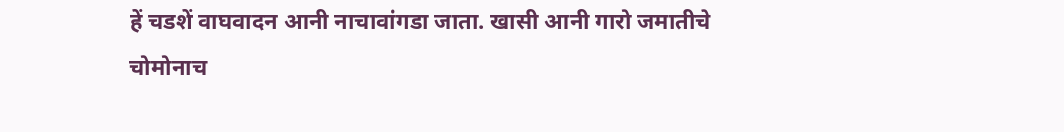हें चडशें वाघवादन आनी नाचावांगडा जाता. खासी आनी गारो जमातीचे चोमोनाच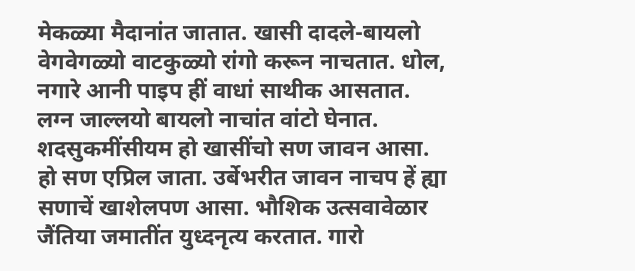मेकळ्या मैदानांत जातात. खासी दादले-बायलो वेगवेगळ्यो वाटकुळ्यो रांगो करून नाचतात. धोल, नगारे आनी पाइप हीं वाधां साथीक आसतात. लग्न जाल्लयो बायलो नाचांत वांटो घेनात. शदसुकमींसीयम हो खासींचो सण जावन आसा. हो सण एप्रिल जाता. उर्बेभरीत जावन नाचप हें ह्या सणाचें खाशेलपण आसा. भौशिक उत्सवावेळार जैंतिया जमातींत युध्दनृत्य करतात. गारो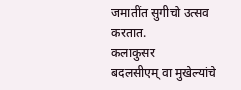जमातींत सुगीचो उत्सव करतात.
कलाकुसर
बदलसीएम् वा मुखेल्यांचे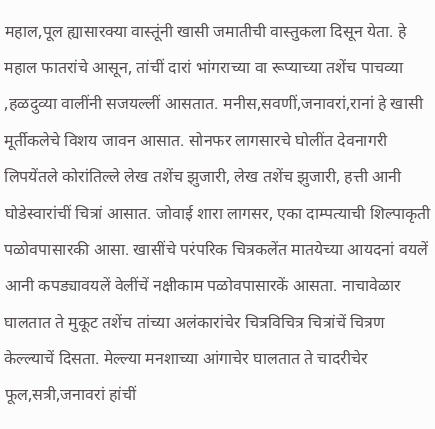महाल,पूल ह्यासारक्या वास्तूंनी खासी जमातीची वास्तुकला दिसून येता. हे महाल फातरांचे आसून, तांचीं दारां भांगराच्या वा रूप्याच्या तशेंच पाचव्या ,हळदुव्या वालींनी सजयल्लीं आसतात. मनीस,सवणीं,जनावरां,रानां हे खासी मूर्तीकलेचे विशय जावन आसात. सोनफर लागसारचे घोलींत देवनागरी लिपयेंतले कोरांतिल्ले लेख तशेंच झुजारी, लेख तशेंच झुजारी, हत्ती आनी घोडेस्वारांचीं चित्रां आसात. जोवाई शारा लागसर, एका दाम्पत्याची शिल्पाकृती पळोवपासारकी आसा. खासींचे परंपरिक चित्रकलेंत मातयेच्या आयदनां वयलें आनी कपड्यावयलें वेलींचें नक्षीकाम पळोवपासारकें आसता. नाचावेळार घालतात ते मुकूट तशेंच तांच्या अलंकारांचेर चित्रविचित्र चित्रांचें चित्रण केल्ल्याचें दिसता. मेल्ल्या मनशाच्या आंगाचेर घालतात ते चादरीचेर फूल,सत्री,जनावरां हांचीं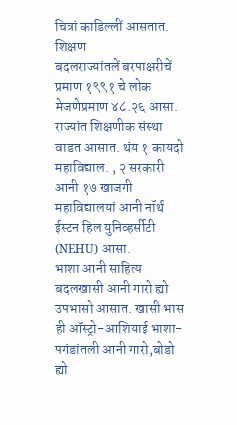चित्रां काडिल्लीं आसतात.
शिक्षण
बदलराज्यांतलें बरपाक्षरीचें प्रमाण १९९१ चे लोक मेजणेप्रमाण ४८.२६ आसा. राज्यांत शिक्षणीक संस्था वाडत आसात. थंय १ कायदो महाविद्याल. , २ सरकारी आनी १७ खाजगी महाविद्यालयां आनी नॉर्थ ईस्टन हिल युनिव्हर्सीटी (NEHU) आसा.
भाशा आनी साहित्य
बदलखासी आनी गारो ह्यो उपभासो आसात. खासी भास ही ऑस्ट्रो-आशियाई भाशा-पगंडांतली आनी गारो,बोडो ह्यो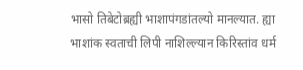भासो तिबेटोब्रह्यी भाशापंगडांतल्यो मानल्यात. ह्या भाशांक स्वताची लिपी नाशिल्ल्यान किरिस्तांव धर्म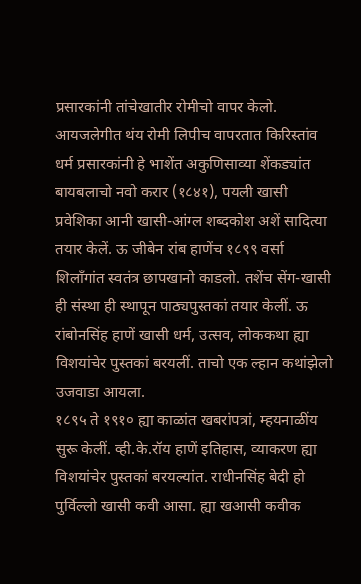प्रसारकांनी तांचेखातीर रोमीचो वापर केलो. आयजलेगीत थंय रोमी लिपीच वापरतात किरिस्तांव धर्म प्रसारकांनी हे भाशेंत अकुणिसाव्या शेंकड्यांत बायबलाचो नवो करार (१८४१), पयली खासी प्रवेशिका आनी खासी-आंग्ल शब्दकोश अशें सादित्या तयार केलें. ऊ जीबेन रांब हाणेंच १८९९ वर्सा शिलाँगांत स्वतंत्र छापखानो काडलो. तशेंच सेंग-खासी ही संस्था ही स्थापून पाठ्यपुस्तकां तयार केलीं. ऊ रांबोनसिंह हाणें खासी धर्म, उत्सव, लोककथा ह्या विशयांचेर पुस्तकां बरयलीं. ताचो एक ल्हान कथांझेलो उजवाडा आयला.
१८९५ ते १९१० ह्या काळांत खबरांपत्रां, म्हयनाळींय सुरू केलीं. व्ही.के.रॉय हाणें इतिहास, व्याकरण ह्या विशयांचेर पुस्तकां बरयल्यांत. राधीनसिंह बेदी हो पुर्विल्लो खासी कवी आसा. ह्या खआसी कवीक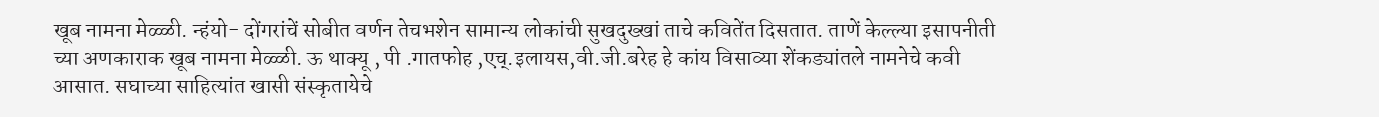खूब नामना मेळ्ळी. न्हंयो- दोंगरांचें सोबीत वर्णन तेचभशेन सामान्य लोकांची सुखदुख्खां ताचे कवितेंत दिसतात. ताणें केल्ल्या इसापनीती च्या अणकाराक खूब नामना मेळ्ळी. ऊ थाक्यू , पी .गातफोह ,एच्.इलायस,वी.जी.बरेह हे कांय विसाव्या शेंकड्यांतले नामनेचे कवी आसात. सघाच्या साहित्यांत खासी संस्कृतायेचे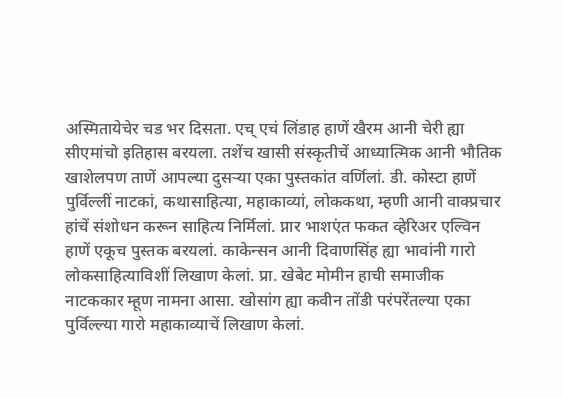अस्मितायेचेर चड भर दिसता. एच् एचं लिंडाह हाणें खैरम आनी चेरी ह्या सीएमांचो इतिहास बरयला. तशेंच खासी संस्कृतीचें आध्यात्मिक आनी भौतिक खाशेलपण ताणें आपल्या दुसऱ्या एका पुस्तकांत वर्णिलां. डी. कोस्टा हाणें पुर्विल्लीं नाटकां, कथासाहित्या, महाकाव्यां, लोककथा, म्हणी आनी वाक्प्रचार हांचें संशोधन करून साहित्य निर्मिलां. प्नार भाशएंत फकत व्हेरिअर एल्विन हाणें एकूच पुस्तक बरयलां. काकेन्सन आनी दिवाणसिंह ह्या भावांनी गारो लोकसाहित्याविशीं लिखाण केलां. प्रा. खेबेट मोमीन हाची समाजीक नाटककार म्हूण नामना आसा. खोसांग ह्या कवीन तोंडी परंपरेंतल्या एका पुर्विल्ल्या गारो महाकाव्याचें लिखाण केलां.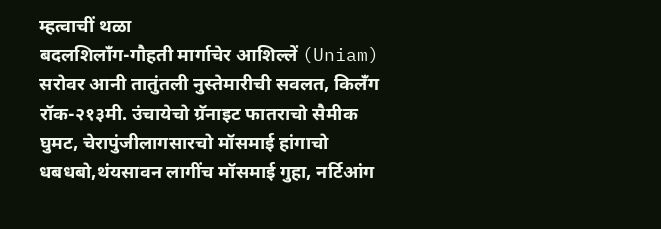म्हत्वाचीं थळा
बदलशिलाँग-गौहती मार्गाचेर आशिल्लें (Uniam) सरोवर आनी तातुंतली नुस्तेमारीची सवलत, किलँग रॉक-२१३मी. उंचायेचो ग्रॅनाइट फातराचो सैमीक घुमट, चेरापुंजीलागसारचो मॉसमाई हांगाचो धबधबो,थंयसावन लागींच मॉसमाई गुहा, नर्टिआंग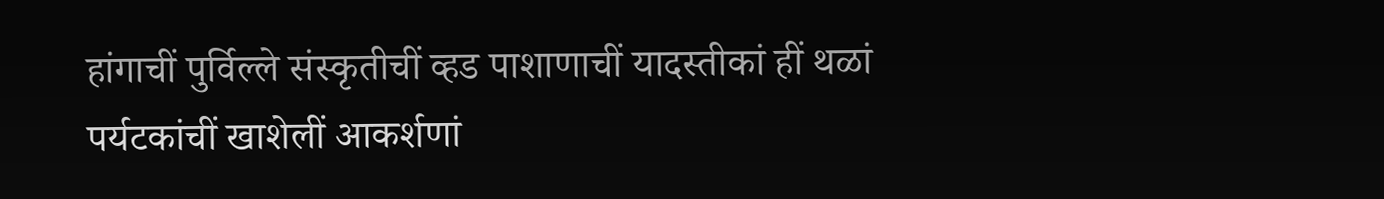हांगाचीं पुर्विल्ले संस्कृतीचीं व्हड पाशाणाचीं यादस्तीकां हीं थळां पर्यटकांचीं खाशेलीं आकर्शणां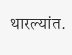थारल्यांत.